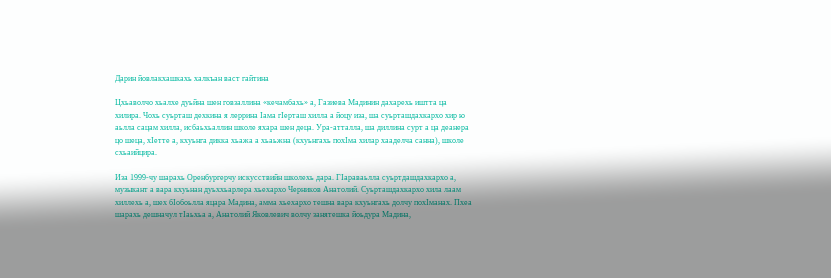Дарин йовлакхашкахь халкъан васт гайтина

Цхьаволчо хьалхе дуьйна шен говзаллина «кечамбахь» а, Газиева Мадинин дахарехь иштта ца хилира. Чохь суьрташ дехкина я леррина Iама гIерташ хилла а йоцу иза, ша суьрташдахкархо хир ю аьлла сацам хилла, исбаьхьаллин школе яхара шен деца. Ура-атталла, ша диллина сурт а ца деанера цо шеца, хIетте а, кхуьнга дикка хьажа а хьаьжна (кхуьнгахь похIма хилар хааделча санна), школе схьаийцира.

Иза 1999-чу шарахь Оренбургерчу искусствийн школехь дара. ГIараваьлла суьртдашдахкархо а, музыкант а вара кхуьнан дуьххьарлера хьехархо Черников Анатолий. Суьрташдахкархо хила лаам хиллехь а, шех бIобоьлла яцара Мадина, амма хьехархо тешна вара кхуьнгахь долчу похIманах. Пхеа шарахь дешначул тIаьхьа а, Анатолий Яковлевич волчу занятешка йоьдура Мадина,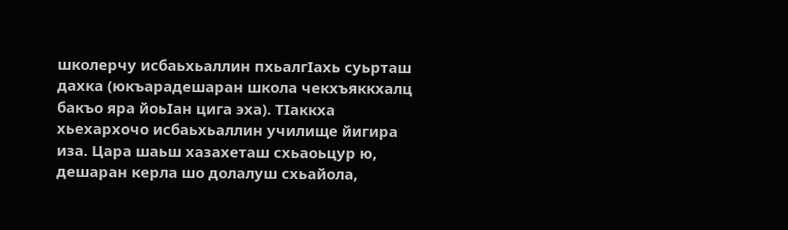школерчу исбаьхьаллин пхьалгIахь суьрташ дахка (юкъарадешаран школа чекхъяккхалц бакъо яра йоьIан цига эха). ТIаккха хьехархочо исбаьхьаллин училище йигира иза. Цара шаьш хазахеташ схьаоьцур ю, дешаран керла шо долалуш схьайола,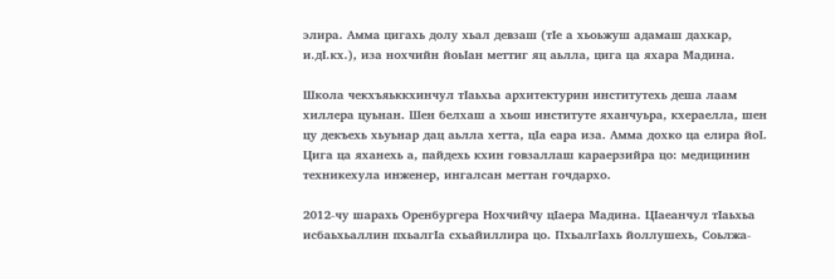элира. Амма цигахь долу хьал девзаш (тIе а хьоьжуш адамаш дахкар, и.дI.кх.), иза нохчийн йоьIан меттиг яц аьлла, цига ца яхара Мадина.

Школа чекхъяьккхинчул тIаьхьа архитектурин институтехь деша лаам хиллера цуьнан. Шен белхаш а хьош институте яханчуьра, кхераелла, шен цу декъехь хьуьнар дац аьлла хетта, цIа еара иза. Амма дохко ца елира йоI. Цига ца яханехь а, пайдехь кхин говзаллаш караерзийра цо: медицинин техникехула инженер, ингалсан меттан гочдархо.

2012-чу шарахь Оренбургера Нохчийчу цIаера Мадина. ЦIаеанчул тIаьхьа исбаьхьаллин пхьалгIа схьайиллира цо. ПхьалгIахь йоллушехь, Соьлжа-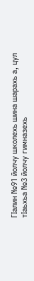ГIалин №91 йолчу школехь шина шарахь а, цул тIаьхьа №3 йолчу гимназехь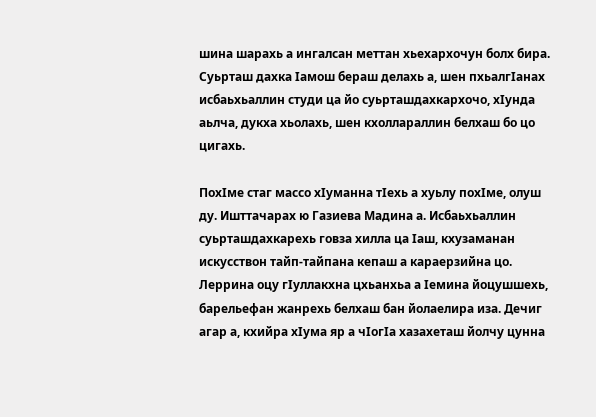шина шарахь а ингалсан меттан хьехархочун болх бира. Суьрташ дахка Iамош бераш делахь а, шен пхьалгIанах исбаьхьаллин студи ца йо суьрташдахкархочо, хIунда аьлча, дукха хьолахь, шен кхоллараллин белхаш бо цо цигахь.

ПохIме стаг массо хIуманна тIехь а хуьлу похIме, олуш ду. Ишттачарах ю Газиева Мадина а. Исбаьхьаллин суьрташдахкарехь говза хилла ца Iаш, кхузаманан искусствон тайп-тайпана кепаш а караерзийна цо. Леррина оцу гIуллакхна цхьанхьа а Iемина йоцушшехь, барельефан жанрехь белхаш бан йолаелира иза. Дечиг агар а, кхийра хIума яр а чIогIа хазахеташ йолчу цунна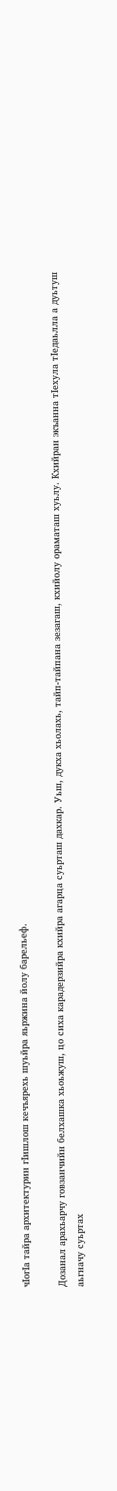чIогIа тайра архитектурин гIишлош кечъярехь шуьйра яьржина йолу барельеф.

Дозанал арахьарчу говзанчийн белхашка хьоьжуш, цо сиха карадерзийра кхийра агарца суьрташ дахкар. Уьш, дукха хьолахь, тайп-тайпана зезагаш, кхийолу ораматаш хуьлу. Кхийран экъанна тIехула тIедаьлла а дуьтуш аьгначу суьртах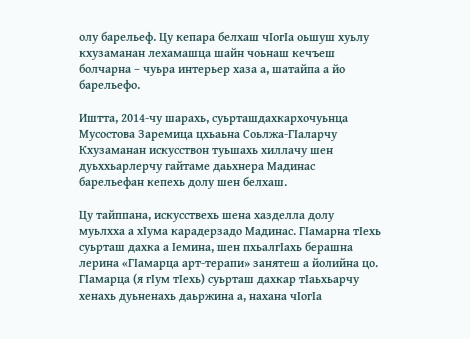олу барельеф. Цу кепара белхаш чIогIа оьшуш хуьлу кхузаманан лехамашца шайн чоьнаш кечъеш болчарна – чуьра интерьер хаза а, шатайпа а йо барельефо.

Иштта, 2014-чу шарахь, суьрташдахкархочуьнца Мусостова Заремица цхьаьна Соьлжа-ГIаларчу Кхузаманан искусствон туьшахь хиллачу шен дуьххьарлерчу гайтаме даьхнера Мадинас барельефан кепехь долу шен белхаш.

Цу тайппана, искусствехь шена хазделла долу муьлхха а хIума карадерзадо Мадинас. ГIамарна тIехь суьрташ дахка а Iемина, шен пхьалгIахь берашна лерина «ГIамарца арт-терапи» занятеш а йолийна цо. ГIамарца (я гIум тIехь) суьрташ дахкар тIаьхьарчу хенахь дуьненахь даьржина а, нахана чIогIа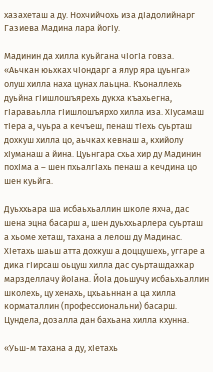хазахеташ а ду. Нохчийчохь иза дIадолийнарг Газиева Мадина лара йогIу.

Мадинин да хилла куьйгана чIогIа говза. «Аьчкан юьхках чIондарг а ялур яра цуьнга» олуш хилла наха цунах лаьцна. Къоналлехь дуьйна гIишлошъярехь дукха къахьегна, гIараваьлла гIишлошъярхо хилла иза. ХIусамаш тIера а, чуьра а кечъеш, пенаш тIехь суьрташ дохкуш хилла цо, аьчках кевнаш а, кхийолу хIуманаш а йина. Цуьнгара схьа хир ду Мадинин похIма а – шен пхьалгIахь пенаш а кечдина цо шен куьйга.

Дуьххьара ша исбаьхьаллин школе яхча, дас шена эцна басарш а, шен дуьххьарлера суьрташ а хьоме хеташ, тахана а лелош ду Мадинас. ХIетахь шаьш атта дохкуш а доццушехь, уггаре а дика гIирсаш оьцуш хилла дас суьрташдахкар марзделлачу йоIана. ЙоIа доьшучу исбаьхьаллин школехь, цу хенахь, цхьаьннан а ца хилла корматаллин (профессиональни) басарш. Цундела, дозалла дан бахьана хилла кхунна.

«Уьш-м тахана а ду, хIетахь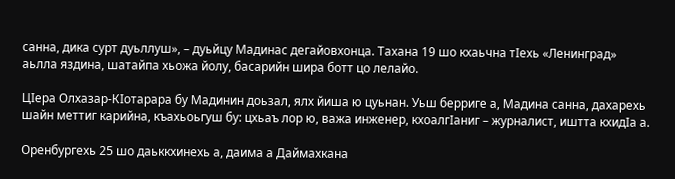санна, дика сурт дуьллуш», – дуьйцу Мадинас дегайовхонца. Тахана 19 шо кхаьчна тIехь «Ленинград» аьлла яздина, шатайпа хьожа йолу, басарийн шира ботт цо лелайо.

ЦIера Олхазар-КIотарара бу Мадинин доьзал, ялх йиша ю цуьнан. Уьш берриге а, Мадина санна, дахарехь шайн меттиг карийна, къахьоьгуш бу: цхьаъ лор ю, важа инженер, кхоалгIаниг – журналист, иштта кхидIа а.

Оренбургехь 25 шо даьккхинехь а, даима а Даймахкана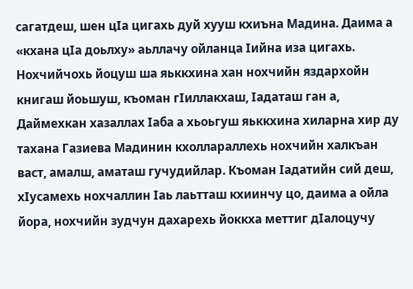сагатдеш, шен цIа цигахь дуй хууш кхиъна Мадина. Даима а «кхана цIа доьлху» аьллачу ойланца Iийна иза цигахь. Нохчийчохь йоцуш ша яьккхина хан нохчийн яздархойн книгаш йоьшуш, къоман гIиллакхаш, Iадаташ ган а, Даймехкан хазаллах Iаба а хьоьгуш яьккхина хиларна хир ду тахана Газиева Мадинин кхоллараллехь нохчийн халкъан васт, амалш, аматаш гучудийлар. Къоман Iадатийн сий деш, хIусамехь нохчаллин Iаь лаьтташ кхиинчу цо, даима а ойла йора, нохчийн зудчун дахарехь йоккха меттиг дIалоцучу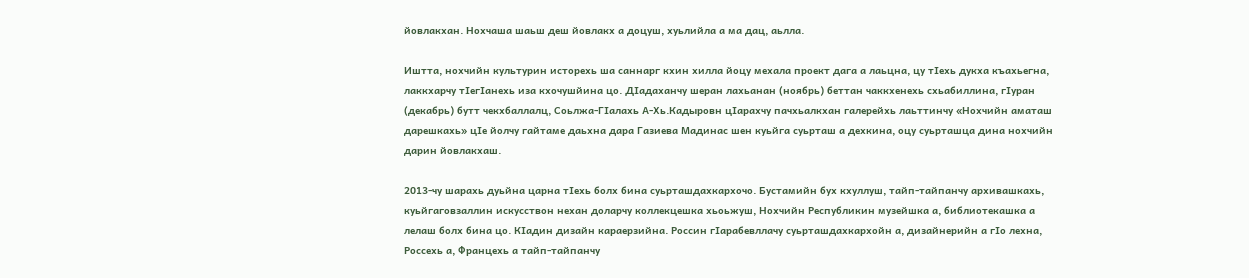йовлакхан. Нохчаша шаьш деш йовлакх а доцуш, хуьлийла а ма дац, аьлла.

Иштта, нохчийн культурин исторехь ша саннарг кхин хилла йоцу мехала проект дага а лаьцна, цу тIехь дукха къахьегна, лаккхарчу тIегIанехь иза кхочушйина цо. ДIадаханчу шеран лахьанан (ноябрь) беттан чаккхенехь схьабиллина, гIуран (декабрь) бутт чекхбаллалц, Соьлжа-ГIалахь А-Хь.Кадыровн цIарахчу пачхьалкхан галерейхь лаьттинчу «Нохчийн аматаш дарешкахь» цIе йолчу гайтаме даьхна дара Газиева Мадинас шен куьйга суьрташ а дехкина, оцу суьрташца дина нохчийн дарин йовлакхаш.

2013-чу шарахь дуьйна царна тIехь болх бина суьрташдахкархочо. Бустамийн бух кхуллуш, тайп-тайпанчу архивашкахь, куьйгаговзаллин искусствон нехан доларчу коллекцешка хьоьжуш, Нохчийн Республикин музейшка а, библиотекашка а лелаш болх бина цо. КIадин дизайн караерзийна. Россин гIарабевллачу суьрташдахкархойн а, дизайнерийн а гIо лехна, Россехь а, Францехь а тайп-тайпанчу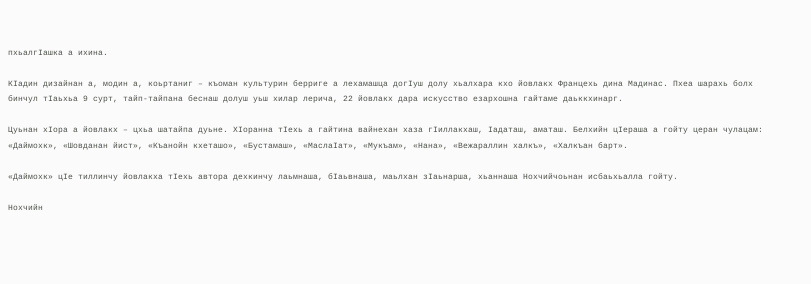пхьалгIашка а ихина.

КIадин дизайнан а, модин а, коьртаниг – къоман культурин берриге а лехамашца догIуш долу хьалхара кхо йовлакх Францехь дина Мадинас. Пхеа шарахь болх бинчул тIаьхьа 9 сурт, тайп-тайпана беснаш долуш уьш хилар лерича, 22 йовлакх дара искусство езархошна гайтаме даьккхинарг.

Цуьнан хIора а йовлакх – цхьа шатайпа дуьне. ХIоранна тIехь а гайтина вайнехан хаза гIиллакхаш, Iадаташ, аматаш. Белхийн цIераша а гойту церан чулацам: «Даймохк», «Шовданан йист», «Къанойн кхеташо», «Бустамаш», «МаслаIат», «Мукъам», «Нана», «Вежараллин халкъ», «Халкъан барт».

«Даймохк» цIе тиллинчу йовлакха тIехь автора дехкинчу лаьмнаша, бIаьвнаша, маьлхан зIаьнарша, хьаннаша Нохчийчоьнан исбаьхьалла гойту.

Нохчийн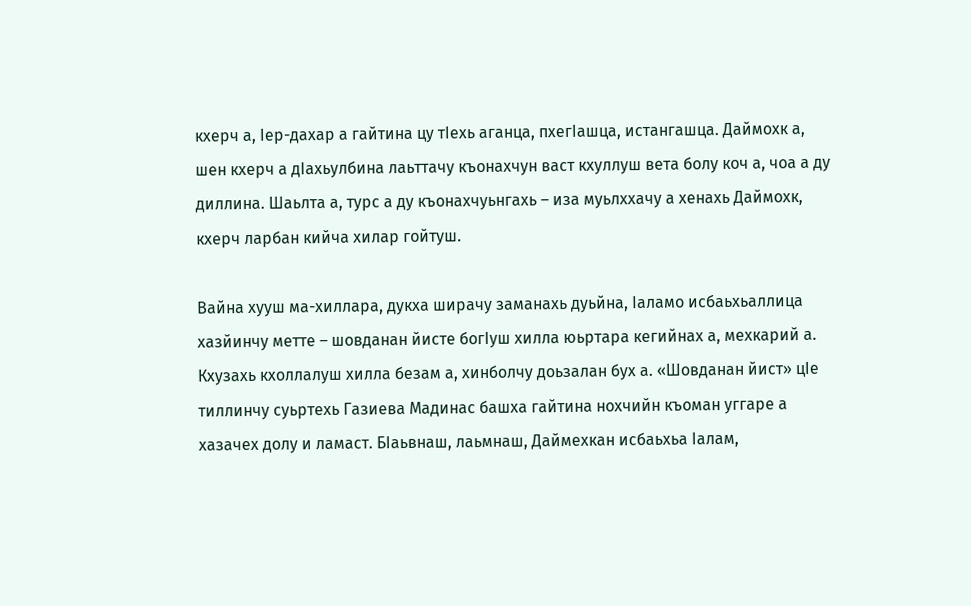кхерч а, Iер-дахар а гайтина цу тIехь аганца, пхегIашца, истангашца. Даймохк а, шен кхерч а дIахьулбина лаьттачу къонахчун васт кхуллуш вета болу коч а, чоа а ду диллина. Шаьлта а, турс а ду къонахчуьнгахь – иза муьлххачу а хенахь Даймохк, кхерч ларбан кийча хилар гойтуш.

Вайна хууш ма-хиллара, дукха ширачу заманахь дуьйна, Iаламо исбаьхьаллица хазйинчу метте – шовданан йисте богIуш хилла юьртара кегийнах а, мехкарий а. Кхузахь кхоллалуш хилла безам а, хинболчу доьзалан бух а. «Шовданан йист» цIе тиллинчу суьртехь Газиева Мадинас башха гайтина нохчийн къоман уггаре а хазачех долу и ламаст. БIаьвнаш, лаьмнаш, Даймехкан исбаьхьа Iалам,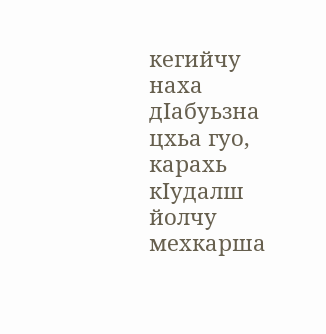кегийчу наха дIабуьзна цхьа гуо, карахь кIудалш йолчу мехкарша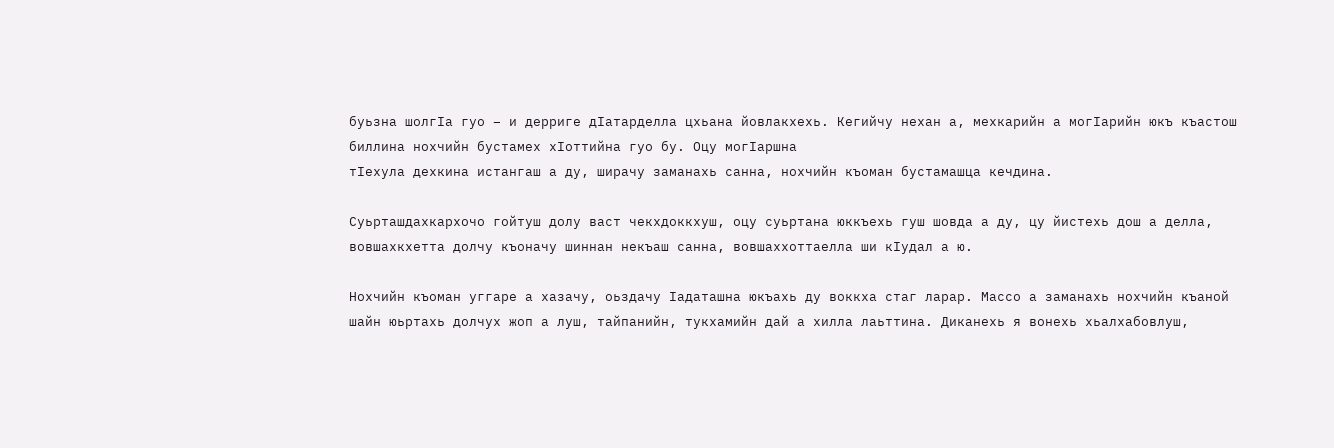буьзна шолгIа гуо – и дерриге дIатарделла цхьана йовлакхехь. Кегийчу нехан а, мехкарийн а могIарийн юкъ къастош биллина нохчийн бустамех хIоттийна гуо бу. Оцу могIаршна
тIехула дехкина истангаш а ду, ширачу заманахь санна, нохчийн къоман бустамашца кечдина.

Суьрташдахкархочо гойтуш долу васт чекхдоккхуш, оцу суьртана юккъехь гуш шовда а ду, цу йистехь дош а делла, вовшахкхетта долчу къоначу шиннан некъаш санна, вовшаххоттаелла ши кIудал а ю.

Нохчийн къоман уггаре а хазачу, оьздачу Iадаташна юкъахь ду воккха стаг ларар. Массо а заманахь нохчийн къаной шайн юьртахь долчух жоп а луш, тайпанийн, тукхамийн дай а хилла лаьттина. Диканехь я вонехь хьалхабовлуш,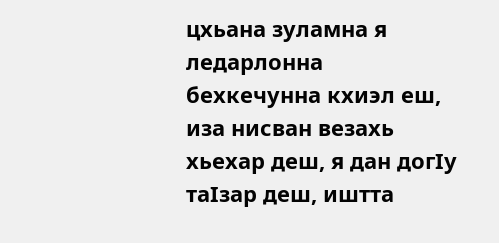цхьана зуламна я ледарлонна бехкечунна кхиэл еш, иза нисван везахь хьехар деш, я дан догIу таIзар деш, иштта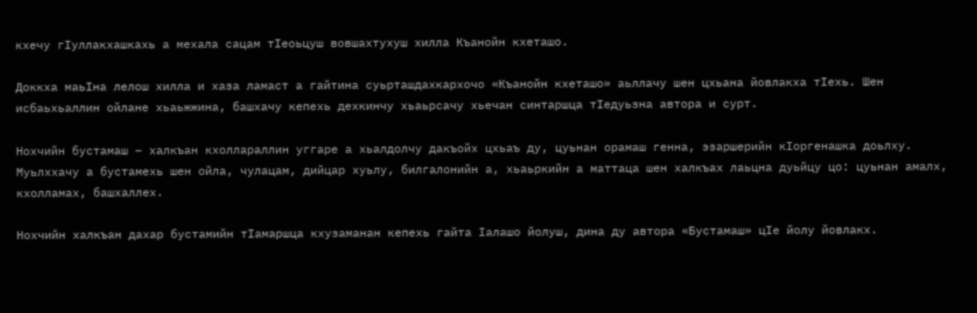кхечу гIуллакхашкахь а мехала сацам тIеоьцуш вовшахтухуш хилла Къанойн кхеташо.

Доккха маьIна лелош хилла и хаза ламаст а гайтина суьрташдахкархочо «Къанойн кхеташо» аьллачу шен цхьана йовлакха тIехь. Шен исбаьхьаллин ойлане хьаьжжина, башхачу кепехь дехкинчу хьаьрсачу хьечан синтаршца тIедуьзна автора и сурт.

Нохчийн бустамаш – халкъан кхоллараллин уггаре а хьалдолчу дакъойх цхьаъ ду, цуьнан орамаш генна, эзаршерийн кIоргенашка доьлху. Муьлххачу а бустамехь шен ойла, чулацам, дийцар хуьлу, билгалонийн а, хьаьркийн а маттаца шен халкъах лаьцна дуьйцу цо: цуьнан амалх, кхолламах, башхаллех.

Нохчийн халкъан дахар бустамийн тIамаршца кхузаманан кепехь гайта Iалашо йолуш, дина ду автора «Бустамаш» цIе йолу йовлакх.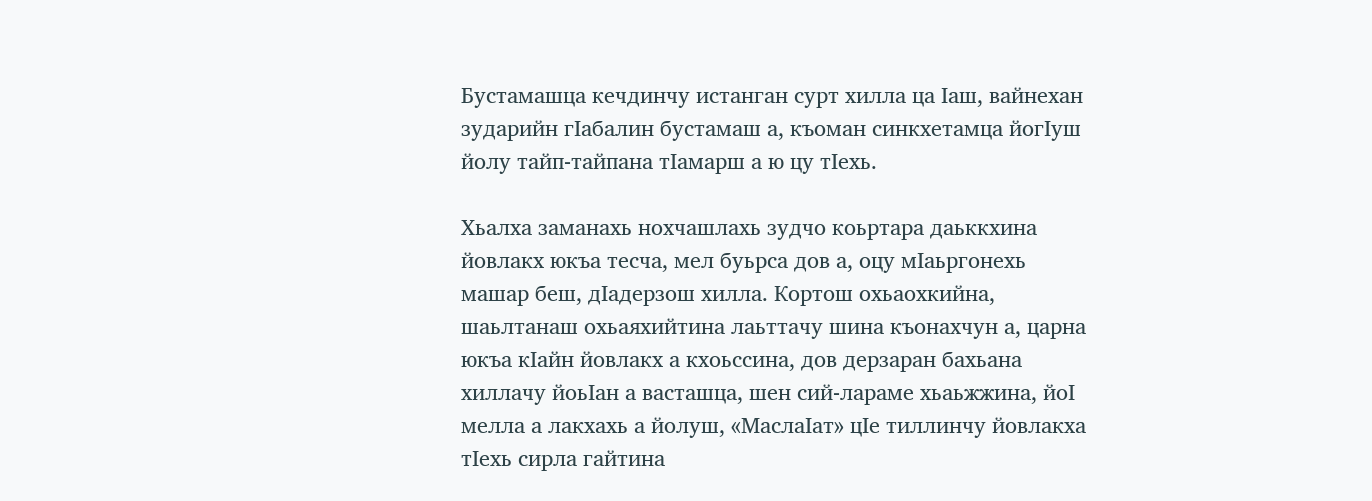Бустамашца кечдинчу истанган сурт хилла ца Iаш, вайнехан зударийн гIабалин бустамаш а, къоман синкхетамца йогIуш йолу тайп-тайпана тIамарш а ю цу тIехь.

Хьалха заманахь нохчашлахь зудчо коьртара даьккхина йовлакх юкъа тесча, мел буьрса дов а, оцу мIаьргонехь машар беш, дIадерзош хилла. Кортош охьаохкийна, шаьлтанаш охьаяхийтина лаьттачу шина къонахчун а, царна юкъа кIайн йовлакх а кхоьссина, дов дерзаран бахьана хиллачу йоьIан а васташца, шен сий-лараме хьаьжжина, йоI мелла а лакхахь а йолуш, «МаслаIат» цIе тиллинчу йовлакха тIехь сирла гайтина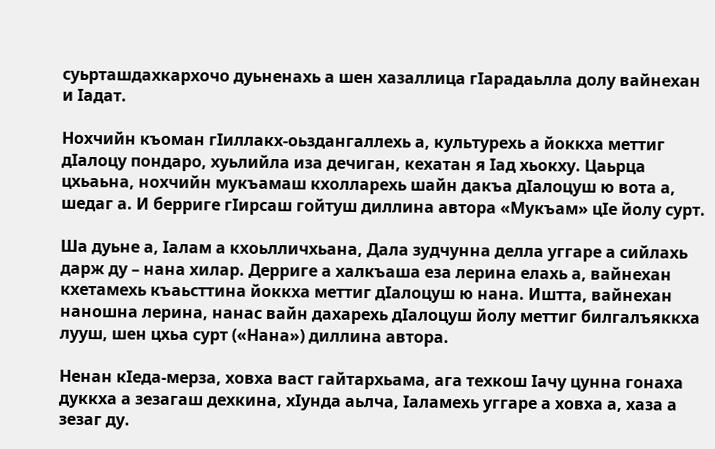суьрташдахкархочо дуьненахь а шен хазаллица гIарадаьлла долу вайнехан и Iадат.

Нохчийн къоман гIиллакх-оьздангаллехь а, культурехь а йоккха меттиг дIалоцу пондаро, хуьлийла иза дечиган, кехатан я Iад хьокху. Цаьрца цхьаьна, нохчийн мукъамаш кхолларехь шайн дакъа дIалоцуш ю вота а, шедаг а. И берриге гIирсаш гойтуш диллина автора «Мукъам» цIе йолу сурт.

Ша дуьне а, Iалам а кхоьлличхьана, Дала зудчунна делла уггаре а сийлахь дарж ду – нана хилар. Дерриге а халкъаша еза лерина елахь а, вайнехан кхетамехь къаьсттина йоккха меттиг дIалоцуш ю нана. Иштта, вайнехан наношна лерина, нанас вайн дахарехь дIалоцуш йолу меттиг билгалъяккха лууш, шен цхьа сурт («Нана») диллина автора.

Ненан кIеда-мерза, ховха васт гайтархьама, ага техкош Iачу цунна гонаха дуккха а зезагаш дехкина, хIунда аьлча, Iаламехь уггаре а ховха а, хаза а зезаг ду.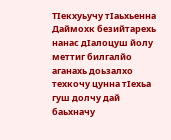ТIекхуьучу тIаьхьенна Даймохк безийтарехь нанас дIалоцуш йолу меттиг билгалйо аганахь доьзалхо техкочу цунна тIехьа гуш долчу дай баьхначу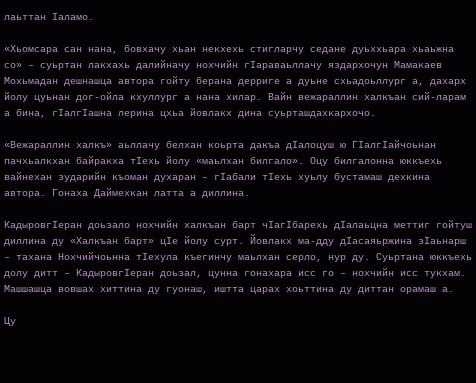лаьттан Iаламо.

«Хьомсара сан нана, бовхачу хьан некхехь стигларчу седане дуьххьара хьаьжна со» – суьртан лакхахь далийначу нохчийн гIараваьллачу яздархочун Мамакаев Мохьмадан дешнашца автора гойту берана дерриге а дуьне схьадоьллург а, дахарх йолу цуьнан дог-ойла кхуллург а нана хилар. Вайн вежараллин халкъан сий-ларам а бина, гIалгIашна лерина цхьа йовлакх дина суьрташдахкархочо.

«Вежараллин халкъ» аьллачу белхан коьрта дакъа дIалоцуш ю ГIалгIайчоьнан пачхьалкхан байракха тIехь йолу «маьлхан билгало». Оцу билгалонна юккъехь вайнехан зударийн къоман духаран – гIабали тIехь хуьлу бустамаш дехкина автора. Гонаха Даймехкан латта а диллина.

КадыровгIеран доьзало нохчийн халкъан барт чIагIбарехь дIалаьцна меттиг гойтуш диллина ду «Халкъан барт» цIе йолу сурт. Йовлакх ма-дду дIасаяьржина зIаьнарш – тахана Нохчийчоьнна тIехула къегинчу маьлхан серло, нур ду. Суьртана юккъехь долу дитт – КадыровгIеран доьзал, цунна гонахара исс го – нохчийн исс тукхам. Машшашца вовшах хиттина ду гуонаш, иштта царах хоьттина ду диттан орамаш а.

Цу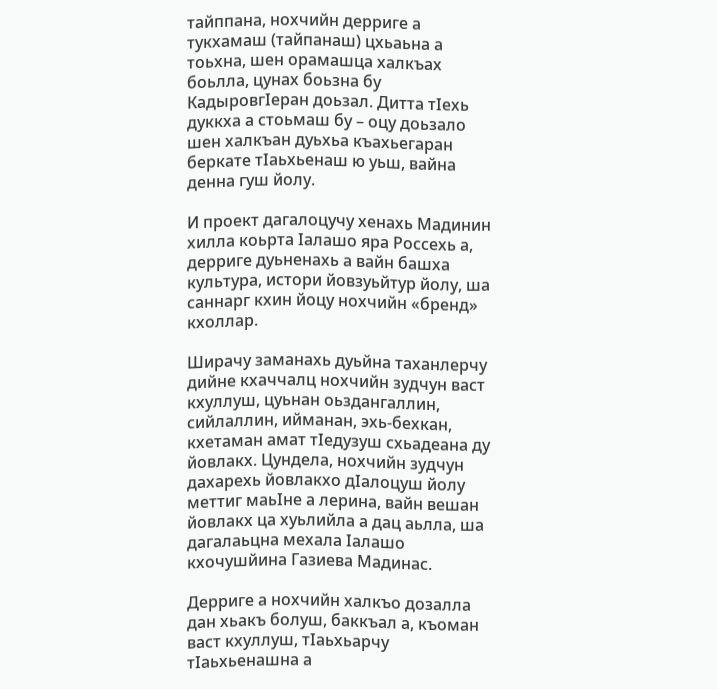тайппана, нохчийн дерриге а тукхамаш (тайпанаш) цхьаьна а тоьхна, шен орамашца халкъах боьлла, цунах боьзна бу КадыровгIеран доьзал. Дитта тIехь дуккха а стоьмаш бу – оцу доьзало шен халкъан дуьхьа къахьегаран беркате тIаьхьенаш ю уьш, вайна денна гуш йолу.

И проект дагалоцучу хенахь Мадинин хилла коьрта Iалашо яра Россехь а, дерриге дуьненахь а вайн башха культура, истори йовзуьйтур йолу, ша саннарг кхин йоцу нохчийн «бренд» кхоллар.

Ширачу заманахь дуьйна таханлерчу дийне кхаччалц нохчийн зудчун васт кхуллуш, цуьнан оьздангаллин, сийлаллин, ийманан, эхь-бехкан, кхетаман амат тIедузуш схьадеана ду йовлакх. Цундела, нохчийн зудчун дахарехь йовлакхо дIалоцуш йолу меттиг маьIне а лерина, вайн вешан йовлакх ца хуьлийла а дац аьлла, ша дагалаьцна мехала Iалашо кхочушйина Газиева Мадинас.

Дерриге а нохчийн халкъо дозалла дан хьакъ болуш, баккъал а, къоман васт кхуллуш, тIаьхьарчу тIаьхьенашна а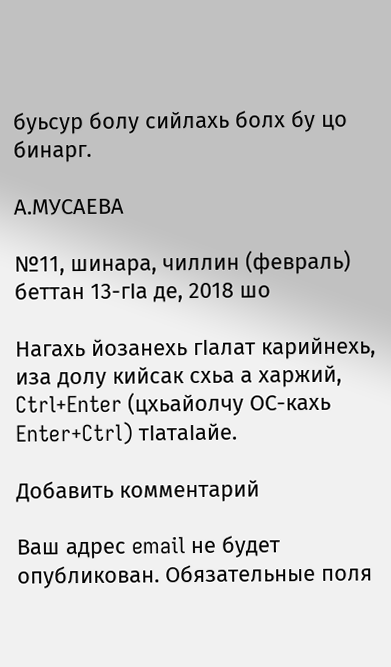буьсур болу сийлахь болх бу цо бинарг.

А.МУСАЕВА

№11, шинара, чиллин (февраль) беттан 13-гIа де, 2018 шо

Нагахь йозанехь гIалат карийнехь, иза долу кийсак схьа а харжий, Ctrl+Enter (цхьайолчу ОС-кахь Enter+Ctrl) тIатаIайе.

Добавить комментарий

Ваш адрес email не будет опубликован. Обязательные поля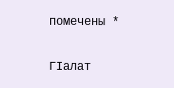помечены *

ГIалат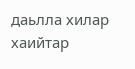даьлла хилар хаийтар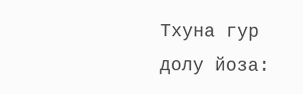Тхуна гур долу йоза: